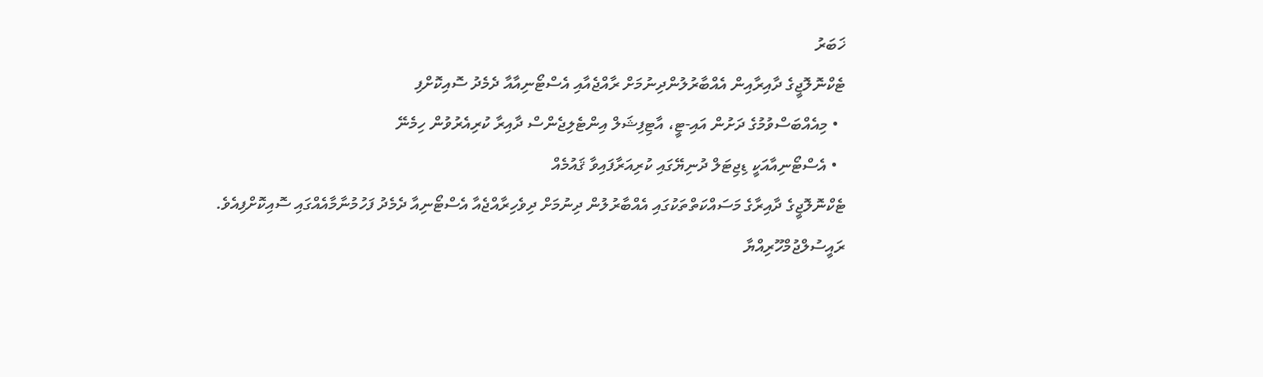ޚަބަރު
ޓެކްނޮލޮޖީގެ ދާއިރާއިން އެއްބާރުލުންދިނުމަށް ރާއްޖެއާއި އެސްޓޯނިއާއާ ދެމެދު ސޮއިކޮށްފި
  • މިއެއްބަސްވުމުގެ ދަށުން އައި-ޓީ، އާޓިފިޝަލް އިންޓެލިޖެންސް ދާއިރާ ކުރިއެރުވުން ހިމެނޭ
  • އެސްޓޯނިއާއަކީ ޑިޖިޓަލް ދުނިޔޭގައި ކުރިއަރާފައިވާ ޤައުމެއް
ޓެކްނޮލޮޖީގެ ދާއިރާގެ މަސައްކަތްތަކުގައި އެއްބާރުލުން ދިނުމަށް ދިވެހިރާއްޖެއާ އެސްޓޯނިއާ ދެމެދު ފަހުމުނާމާއެއްގައި ސޮއިކޮށްފިއެވެ.
ރައީސުލްޖުމްހޫރިއްޔާ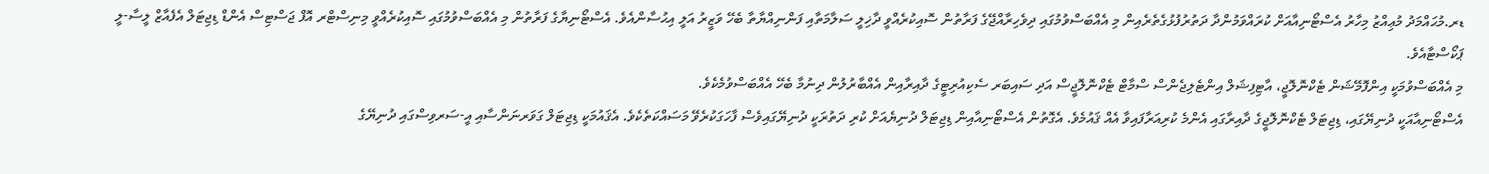ޑރ.މުޙައްމަދު މުޢިއްޒު މިހާރު އެސްޓޯނިއާއަށް ކުރައްވަމުންދާ ދަތުރުފުޅުގެތެރެއިން މި އެއްބަސްވުމުގައި ދިވެހިރާއްޖޭގެ ފަރާތުން ސޮއިކުރެއްވީ ދާޚިލީ ސަލާމަތާއި ފަންނިއްޔާތާ ބެހޭ ވަޒީރު އަލީ އިޙުސާންއެވެ. އެސްޓޯނިޔާގެ ފަރާތުން މި އެއްބަސްވުމުގައި ސޮއިކުރެއްވީ މިނިސްޓްރ އޮފް ޖަސްޓިސް އެންޑް ޑިޖިޓަލް އެފެއާޒް ލީސާ-ލީ ޕަކޯސްޓާއެވެ.
މި އެއްބަސްވުމަކީ އިންފޮމޭޝަން ޓެކްނޮލޮޖީ، އާޓިފިޝަލް އިންޓެލިޖެންސް ސްމާޓް ޓެކްނޮލޮޖީސް އަދި ސައިބަރ ސެކިއުރިޓީގެ ދާއިރާއިން އެއްބާރުލުން ދިނުމާ ބެހޭ އެއްބަސްވުމެކެވެ.
އެސްޓޯނިއާއަކީ ދުނިޔޭގައި، ޑިޖިޓަލް ޓެކްނޮލޮޖީގެ ދާއިރާގައި އެންމެ ކުރިއަރާފައިވާ އެއް ޤައުމެވެ. އެގޮތުން އެސްޓޯނިއާއިން ޑިޖިޓަލް ދުނިޔެއަށް ކުރި ދަތުރަކީ ދުނިޔޭގައިވެސް ފާހަގަކުރެވޭ މަސައްކަތެކެވެ. އެޤައުމަކީ ޑިޖިޓަލް ގަވަރނަންސާއި އީ-ސަރވިސްގައި ދުނިޔޭގެ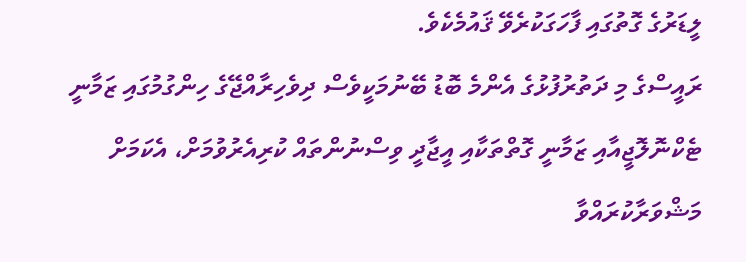ލީޑަރުގެ ގޮތުގައި ފާހަގަކުރެވޭ ޤައުމެކެވެ.
ރައީސްގެ މި ދަތުރުފުޅުގެ އެންމެ ބޮޑު ބޭނުމަކީވެސް ދިވެހިރާއްޖޭގެ ހިންގުމުގައި ޒަމާނީ ޓެކްނޮލޮޖީއާއި ޒަމާނީ ގޮތްތަކާއި އީޖާދީ ވިސްނުންތައް ކުރިއެރުވުމަށް، އެކަމަށް މަޝްވަރާކުރައްވާ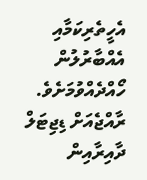އެހީތެރިކަމާއި އެއްބާރުލުން ހޯއްދެއްވުމަށެވެ.
ރާއްޖެއަށް ޑިޖިޓަލް ދާއިރާއިން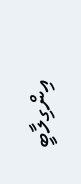އިންގިލާބީ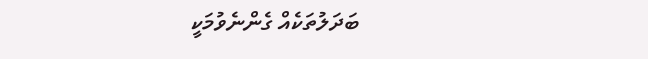ބަދަލުތަކެއް ގެންނެވުމަކީ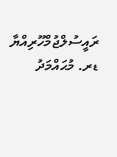ރައީސުލްޖުމްހޫރިއްޔާ ޑރ. މުޙައްމަދު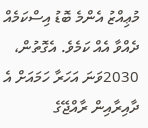މުޢިއްޒު އެންމެ ބޮޑު އިސްކަމެއް ދެއްވާ އެއް ކަމެވެ. އެގޮތުން، 2030ވަނަ އަހަރާ ހަމައަށް އެ ދާއިރާއިން ރާއްޖޭގެ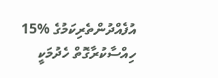އުފެއްދުންތެރިކަމުގެ %15 ހިއްސާކުރާގޮތް ހެދުމަކީ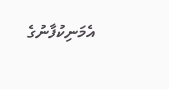އެމަނިކުފާނުގެ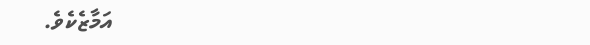އަމާޒެކެވެ.